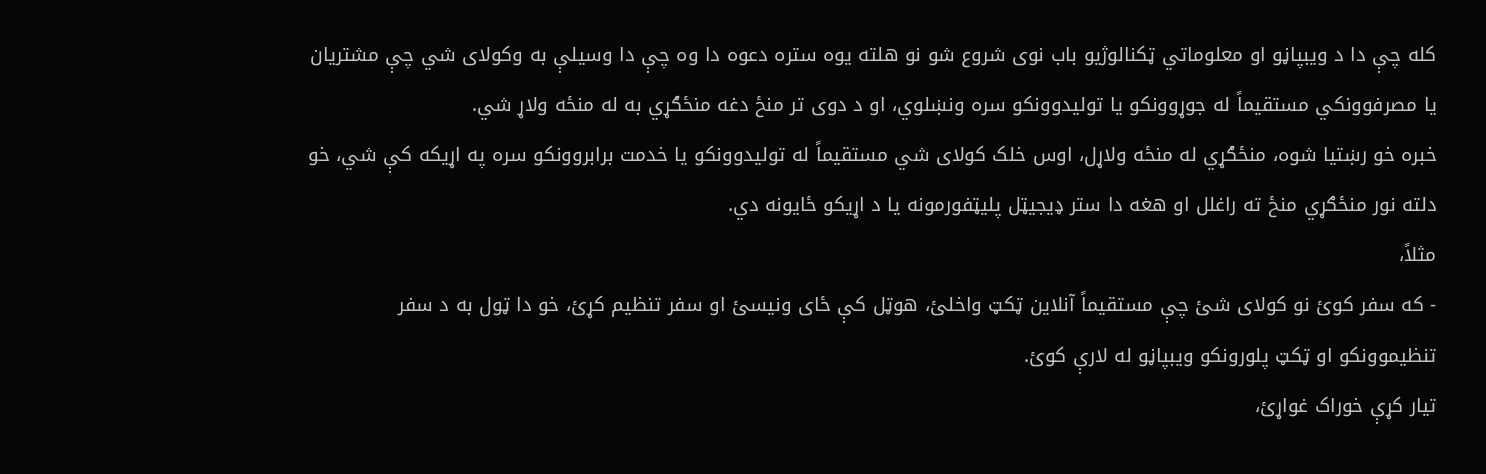کله چې دا د ويبپاڼو او معلوماتي ټکنالوژيو باب نوی شروع شو نو هلته يوه ستره دعوه دا وه چې دا وسيلې به وکولای شي چې مشتريان يا مصرفوونکي مستقيماً له جوړوونکو يا تولیدوونکو سره ونښلوي، او د دوی تر منځ دغه منځګړي به له منځه ولاړ شي.
خبره خو رښتيا شوه، منځګړي له منځه ولاړل، اوس خلک کولای شي مستقيماً له تولیدوونکو يا خدمت برابروونکو سره په اړيکه کې شي، خو دلته نور منځګړي منځ ته راغلل او هغه دا ستر ډيجيټل پليټفورمونه يا د اړيکو ځايونه دي.
مثلاً،
- که سفر کوئ نو کولای شئ چې مستقيماً آنلاين ټکټ واخلئ، هوټل کې ځای ونيسئ او سفر تنظيم کړئ، خو دا ټول به د سفر تنظيموونکو او ټکټ پلورونکو ويبپاڼو له لارې کوئ.
تيار کړې خوراک غواړئ،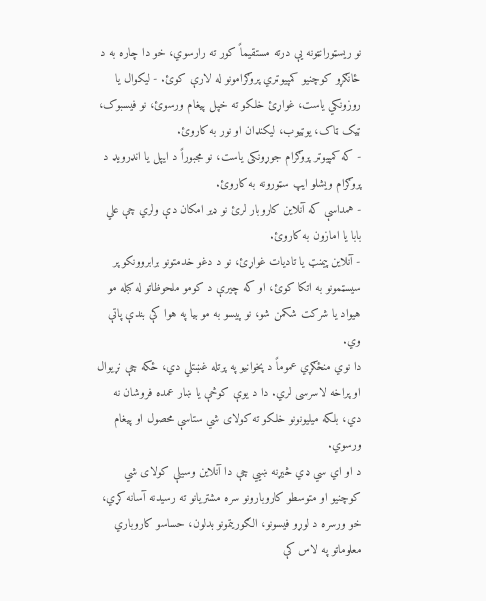نو ريسټورانټونه يې درته مستقيماً کور ته رارسوي، خو دا چاره به د ځانګړو کوچنيو کمپيوټري پروګرامونو له لارې کوئ. - ليکوال يا روزونکي ياست، غواړئ خلکو ته خپل پيغام ورسوئ، نو فيسبوک، ټيک ټاک، يوټيوب، ليکنډان او نور به کاروئ.
- که کمپيوټر پروګرام جوړونکی ياست، نو مجبوراً د ايپل يا انډرويډ د پروګرام ويشلو ايپ سټورونه به کاروئ.
- همداسې که آنلاين کاروبار لرئ نو ډير امکان دې ولري چې علي بابا يا امازون به کاروئ.
- آنلاين پيمنټ يا تاديات غواړئ، نو د دغو خدمتونو برابروونکو پر سيسټمونو به اتکا کوئ، او که چيرې د کومو ملحوظاتو له کبله مو هيواد يا شرکت شکمن شو، نو پيسو به مو بیا په هوا کې بندې پاتې وي.
دا نوي منځګړي عموماً د پخوانيو په پرتله غښتلي دي، ځکه چې نړيوال او پراخه لاسرسی لري. دا د يوې کوڅې يا ښار عمده فروشان نه دي، بلکه ميليونونو خلکو ته کولای شي ستاسې محصول او پيغام ورسوي.
د او اي سي ډي څيړنه ښيي چې دا آنلاين وسيلې کولای شي کوچنیو او متوسطو کاروبارونو سره مشتريانو ته رسيدنه آسانه کړي، خو ورسره د لوړو فيسونو، الګوريتمونو بدلون، حساسو کاروباري معلوماتو په لاس کې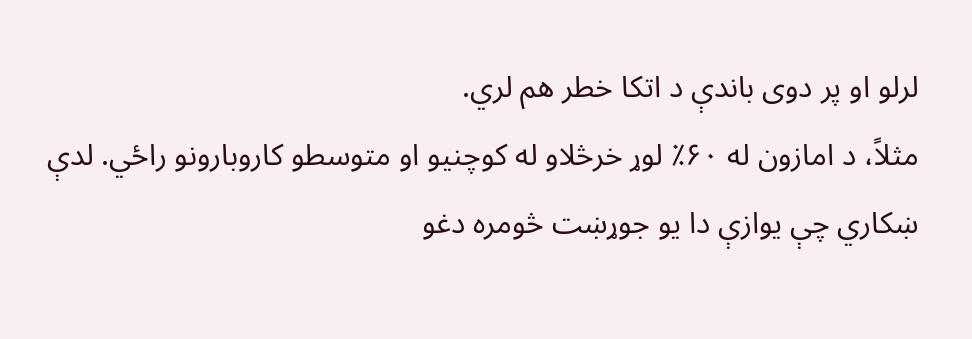لرلو او پر دوی باندې د اتکا خطر هم لري.
مثلاً، د امازون له ۶۰٪ لوړ خرڅلاو له کوچنيو او متوسطو کاروبارونو راځي. لدې ښکاري چې يوازې دا يو جوړښت څومره دغو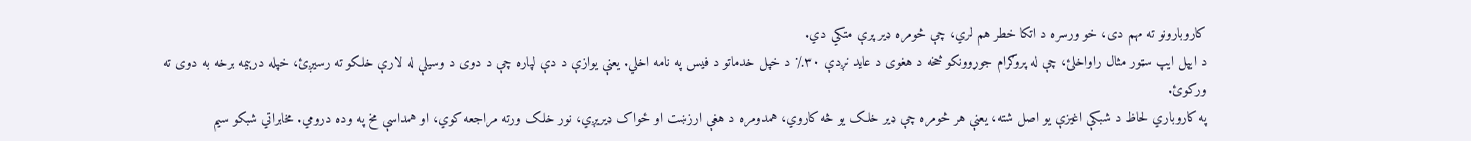کاروبارونو ته مهم دی، خو ورسره د اتکا خطر هم لري، چې څومره ډير پرې متکي دي.
د ايپل ايپ سټور مثال راواخلئ، چې له پروګرام جوړوونکو څخه د هغوی د عاید نږدې ۳۰٪ د خپل خدماتو د فيس په نامه اخلي. يعنې يوازې د دې لپاره چې د دوی د وسيلې له لارې خلکو ته رسيږئ، خپله درېيمه برخه به دوی ته ورکوئ.
په کاروباري لحاظ د شبکې اغيزې يو اصل شته، يعنې هر څومره چې ډير خلک يو څه کاروي، همدومره د هغې ارزښت او ځواک ډيريږي، نور خلک ورته مراجعه کوي، او همداسې مخ په وده درومي. مخابراتي شبکو سيم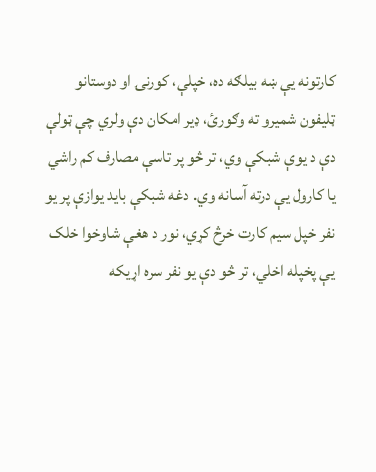کارتونه يې ښه بيلګه ده، خپلې، کورنۍ او دوستانو ټليفون شميرو ته وګورئ، ډير امکان دې ولري چې ټولې دې د يوې شبکې وي، تر څو پر تاسې مصارف کم راشي يا کارول يې درته آسانه وي. دغه شبکې بايد يوازې پر يو نفر خپل سيم کارت خرڅ کړي، نور د هغې شاوخوا خلک يې پخپله اخلي، تر څو دې يو نفر سره اړيکه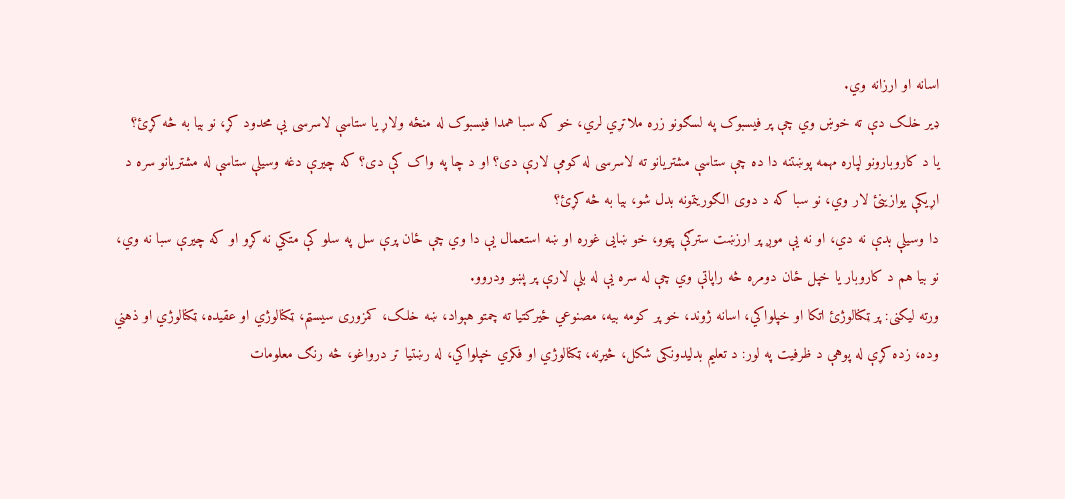اسانه او ارزانه وي.
ډير خلک دې ته خوښ وي چې پر فيسبوک په لسګونو زره ملاتړي لري، خو که سبا همدا فيسبوک له منځه ولاړ يا ستاسې لاسرسی يې محدود کړ، نو بیا به څه کړئ؟
يا د کاروبارونو لپاره مهمه پوښتنه دا ده چې ستاسې مشتريانو ته لاسرسی له کومې لارې دی؟ او د چا په واک کې دی؟ که چيرې دغه وسيلې ستاسې له مشتريانو سره د اړيکې يوازينئ لار وي، نو سبا که د دوی الګوريتمونه بدل شو، بیا به څه کړئ؟
دا وسیلې بدې نه دي، او نه يې موږ پر ارزښت سترګې پټوو، خو ښايی غوره او ښه استعمال يې دا وي چې ځان پرې سل په سلو کې متکي نه کړو او که چيرې سبا نه وي، نو بیا هم د کاروبار يا خپل ځان دومره څه راپاتې وي چې له سره يې له بلې لارې پر پښو ودروو.
ورته ليکنی: پر ټکنالوژئ اتکا او خپلواکي، اسانه ژوند، خو پر کومه بيه، مصنوعي ځيرکتيا ته چمتو هېواد، ښه خلک، کمزوری سيسټم، ټکنالوژي او عقيده، ټکنالوژي او ذهني وده، زده کړې له پوهې د ظرفيت په لور: د تعليم بدليدونکی شکل، څيړنه، ټکنالوژي او فکري خپلواکي، له رښتيا تر درواغو، څه رنګ معلومات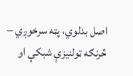اصل بدلوي، پټه سرخوږي – څرنګه ټولنيزې شبکې او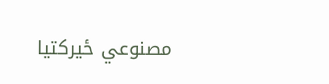مصنوعي ځيرکتيا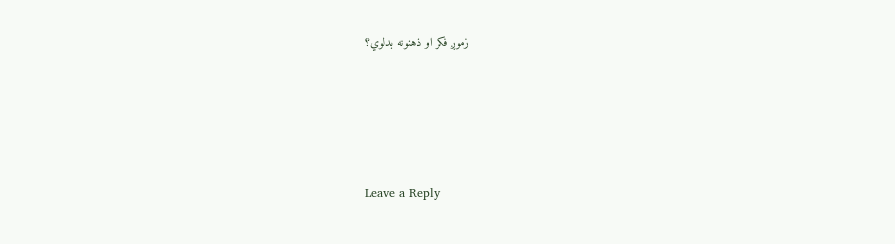زموږ فکر او ذهنونه بدلوي؟






Leave a Reply